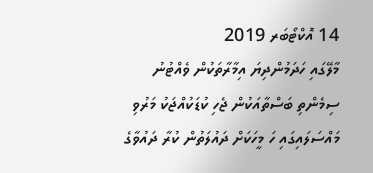14 އޮކްޓޯބަރ 2019
މާލޭގައި ހަދަމުންދިޔަ އިމާރާތަކުން ވެއްޓުނު ސިމެންތި ބަސްތާއަކުން ޖެހި ކުޑަކުއްޖަކު މަރުވި މައްސަލައިގައި ހަ މީހަކަށް ދައުލަތުން ކުރާ ދައުވާގެ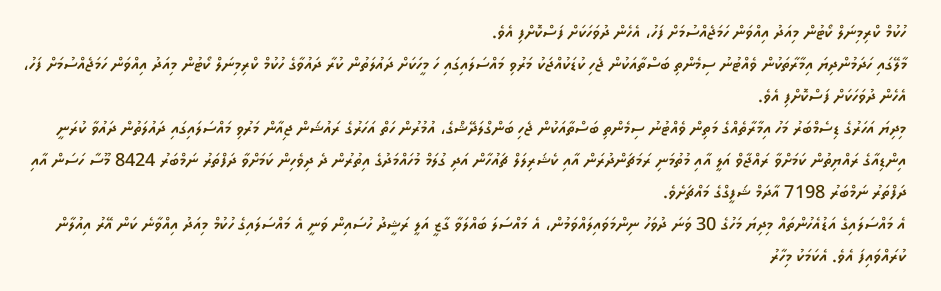ހުކުމް ކްރިމިނަލް ކޯޓުން މިއަދު އިއްވަން ހަމަޖެއްސުމަށް ފަހު، އެހެން ދުވަހަކަށް ފަސްކޮށްފި އެވެ.
މާލޭގައި ހަދަމުންދިޔަ އިމާރާތަކުން ވެއްޓުނު ސިމެންތި ބަސްތާއަކުން ޖެހި ކުޑަކުއްޖަކު މަރުވި މައްސަލައިގައި ހަ މީހަކަށް ދައުލަތުން ކުރާ ދައުވާގެ ހުކުމް ކްރިމިނަލް ކޯޓުން މިއަދު އިއްވަން ހަމަޖެއްސުމަށް ފަހު، އެހެން ދުވަހަކަށް ފަސްކޮށްފި އެވެ.
މިދިޔަ އަހަރުގެ ޑިސެމްބަރު މަހު އިމާރާތެއްގެ މަތިން ވެއްޓުނު ސިމެންތި ބަސްތާއަކުން ޖެހި ބަންގްލަދޭޝްގެ، އުމުރުން ހަތް އަހަރުގެ ރައުޝަން ޖިއާން މަރުވި މައްސަލައިގައި ދައުލަތުން ދައުވާ ކުރަނީ އިންޑިއާގެ ރައްޔިތުން ކަމަށްވާ ރައްޖާވް އަލީ އާއި މުތުމަނި ރަމަޗަންދުރަން އާއި ކެޝަރިލަލް ޗައުހާން އަދި ގުލަމް މުހައްމަދުގެ އިތުރުން ދެ ދިވެހިން ކަމަށްވާ ދަފްތަރު ނަމްބަރު 8424 މޫސާ ހަސަން އާއި ދަފްތަރު ނަމްބަރު 7198 އާދަމް ޝަފީގްގެ މައްޗަށެވެ.
އެ މައްސަލައިގެ އަޑުއެހުންތައް މިދިޔަ މަހުގެ 30 ވަނަ ދުވަހު ނިންމަވައިލައްވަމުން، އެ މައްސަލަ ބައްލަވާ ގާޒީ އަލީ ރަޝީދު ހުސައިން ވަނީ އެ މައްސަލައިގެ ހުކުމް މިއަދު އިއްވާނެ ކަން އޭރު އިއުލާން ކުރައްވައިފަ އެވެ. އެކަމަކު މިހާރު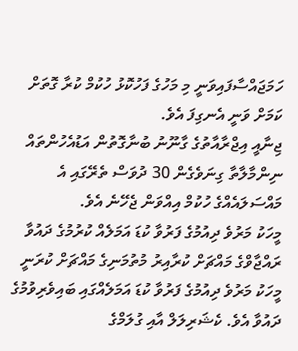ހަމަޖައްސާފައިވަނީ މި މަހުގެ ފަހުކޮޅު ހުކުމް ކުރާ ގޮތަށް ކަމަށް ވަނީ އެނގިފަ އެވެ.
ޖިނާއީ އިޖްރާއާތުގެ ގާނޫނު ބުނާގޮތުން އަޑުއެހުންތައް ނިންމާލާތާ ގިނަވެގެން 30 ދުވަސް ތެރޭގައި އެ މައްސަލައެއްގެ ހުކުމް އިއްވަން ޖެހޭނެ އެވެ.
މީހަކު މަރުވެ ދިއުމުގެ ފަރުވާ ކުޑަ އަމަލެއް ކުރުމުގެ ދައުވާ ރައްޖާވްގެ މައްޗަށް ކުރާއިރު މުތުމަނިގެ މައްޗަށް ކުރަނީ މީހަކު މަރުވެ ދިއުމުގެ ފަރުވާ ކުޑަ އަމަލެއްގައި ބައިވެރިވުމުގެ ދައުވާ އެވެ. ކެޝަރިލަލް އާއި ގުލަމްގެ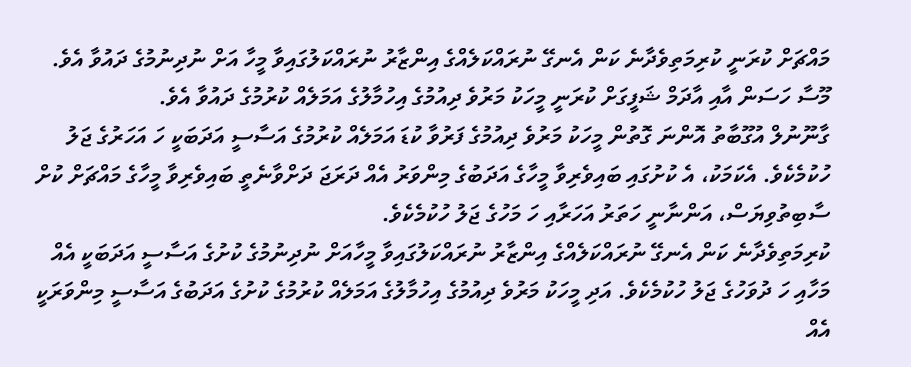މައްޗަށް ކުރަނީ ކުރިމަތިވެދާނެ ކަން އެނގޭ ނުރައްކަލެއްގެ އިންޒާރު ނުރައްކަލުގައިވާ މީހާ އަށް ނުދިނުމުގެ ދައުވާ އެވެ. މޫސާ ހަސަން އާއި އާދަމް ޝަފީގަށް ކުރަނީ މީހަކު މަރުވެ ދިއުމުގެ އިހުމާލުގެ އަމަލެއް ކުރުމުގެ ދައުވާ އެވެ.
ގާނޫނުލް އުގޫބާތު އޮންނަ ގޮތުން މީހަކު މަރުވެ ދިއުމުގެ ފަރުވާ ކުޑަ އަމަލެއް ކުރުމުގެ އަސާސީ އަދަބަކީ ހަ އަހަރުގެ ޖަލު ހުކުމެކެވެ. އެކަމަކު، އެ ކުށުގައި ބައިވެރިވާ މީހާގެ އަދަބުގެ މިންވަރު އެއް ދަރަޖަ ދަށްވާނެތީ ބައިވެރިވާ މީހާގެ މައްޗަށް ކުށް ސާބިތުވިޔަސް، އަންނާނީ ހަތަރު އަހަރާއި ހަ މަހުގެ ޖަލު ހުކުމެކެވެ.
ކުރިމަތިވެދާނެ ކަން އެނގޭ ނުރައްކަލެއްގެ އިންޒާރު ނުރައްކަލުގައިވާ މީހާއަށް ނުދިނުމުގެ ކުށުގެ އަސާސީ އަދަބަކީ އެއް މަހާއި ހަ ދުވަހުގެ ޖަލު ހުކުމެކެވެ. އަދި މީހަކު މަރުވެ ދިއުމުގެ އިހުމާލުގެ އަމަލެއް ކުރުމުގެ ކުށުގެ އަދަބުގެ އަސާސީ މިންވަރަކީ އެއް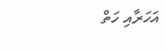އަހަރާއި ހަތް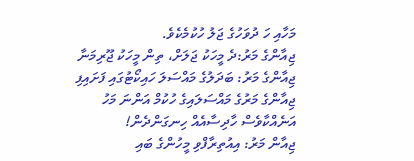މަހާއި ހަ ދުވަހުގެ ޖަލު ހުކުމެކެވެ.
ޖިއާންގެ މަރު:ދެ މީހަކު ޖަލަށް، ތިން މީހަކު ޖޫރިމަނާ
ޖިއާންގެ މަރު: ބަދަލުގެ މައްސަލަ ހައިކޯޓުގައި ފަށައިފި
ޖިއާންގެ މަރުގެ މައްސަލައިގެ ހުކުމް އަންނަ މަހު
އަނެއްކާވެސް ހާދިސާއެއް ހިނގަންދެން!
ޖިއާން މަރު: އިއުތިރާފްވި މީހުންގެ ބައި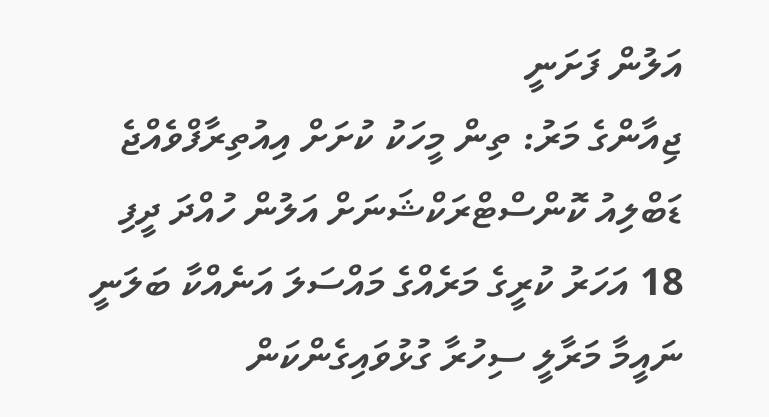އަލުން ފަށަނީ
ޖިއާންގެ މަރު: ތިން މީހަކު ކުށަށް އިއުތިރާފްވެއްޖެ
ޑަބްލިއު ކޮންސްޓްރަކްޝަނަށް އަލުން ހުއްދަ ދީފި
18 އަހަރު ކުރީގެ މަރެއްގެ މައްސަލަ އަނެއްކާ ބަލަނީ
ނައީމާ މަރާލީ ސިހުރާ ގުޅުވައިގެންކަން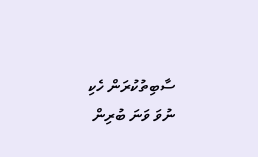ސާބިތުކުރަން ހެކި
ނުވަ ވަނަ ބުރިން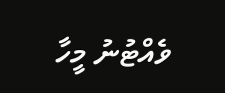ވެއްޓުނު މީހާ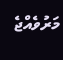މަރުވެއްޖެ